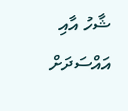ޝާހު އާއި އައްސަދަށް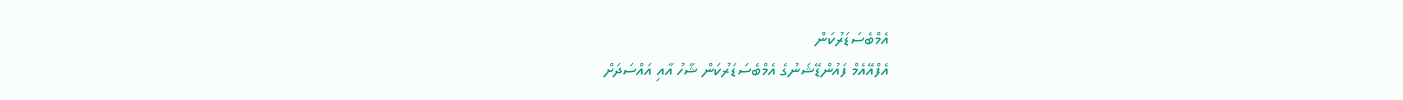އެމްބެސަޑަރުކަން
އެފްއޭއެމް ފައުންޑޭޝަނުގެ އެމްބެސަޑަރުކަން ޝާހު އާއި އައްސަދަށް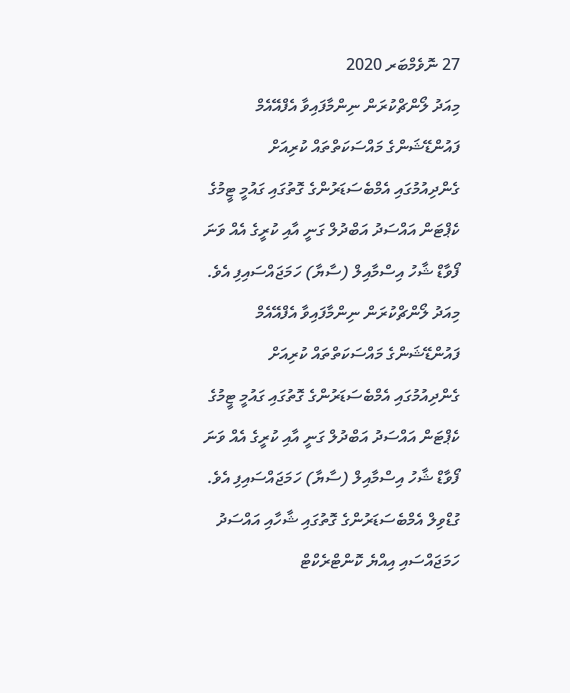27 ނޮވެމްބަރ 2020
މިއަދު ލޯންޗްކުރަން ނިންމާފައިވާ އެފްއޭއެމް ފައުންޑޭޝަންގެ މައްސަކަތްތައް ކުރިއަށް ގެންދިއުމުގައި އެމްބެސަޑަރުންގެ ގޮތުގައި ގައުމީ ޓީމުގެ ކެޕްޓަން އައްސަދު އަބްދުލް ގަނީ އާއި ކުރީގެ އެއް ވަނަ ފޯވާޑް ޝާހު އިސްމާއިލް (ސާޔާ) ހަމަޖައްސައިފި އެވެ.
މިއަދު ލޯންޗްކުރަން ނިންމާފައިވާ އެފްއޭއެމް ފައުންޑޭޝަންގެ މައްސަކަތްތައް ކުރިއަށް ގެންދިއުމުގައި އެމްބެސަޑަރުންގެ ގޮތުގައި ގައުމީ ޓީމުގެ ކެޕްޓަން އައްސަދު އަބްދުލް ގަނީ އާއި ކުރީގެ އެއް ވަނަ ފޯވާޑް ޝާހު އިސްމާއިލް (ސާޔާ) ހަމަޖައްސައިފި އެވެ.
ގުޑްވިލް އެމްބެސަޑަރުންގެ ގޮތުގައި ޝާހާއި އައްސަދު ހަމަޖައްސައި އިއްޔެ ކޮންޓްރެކްޓް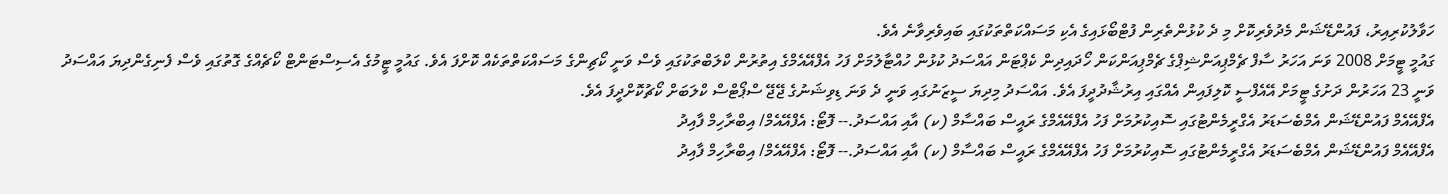ހަވާލުކުރިއިރު، ފައުންޑޭޝަން މެދުވެރިކޮށް މި ދެ ކުޅުންތެރިން ފުޓްބޯޅައިގެ އެކި މަސައްކަތްތަކުގައި ބައިވެރިވާނެ އެވެ.
ގައުމީ ޓީމަށް 2008 ވަނަ އަހަރު ސާފް ޗެމްޕިއަންޝިޕްގެ ޗެމްޕިއަންކަން ހޯދައިދިން ކެޕްޓަން އައްސަދު ކުޅުން ހުއްޓާލުމަށް ފަހު އެފްއޭއެމްގެ އިތުރުން ކްލަބްތަކުގައި ވެސް ވަނީ ކޯޗިންގެ މަސައްކަތްތަކެއް ކޮށްފަ އެވެ. ގައުމީ ޓީމުގެ އެސިސްޓަންޓް ކޯޗެއްގެ ގޮތުގައި ވެސް ފެނިގެންދިޔަ އައްސަދު ވަނީ 23 އަހަރުން ދަށުގެ ޓީމަށް އޭއެފްސީ ކޮލިފައިން އެއްގައި އިރުޝާދުދީފަ އެވެ. އައްސަދު މިދިޔަ ސީޒަނުގައި ވަނީ ދެ ވަނަ ޑިވިޝަނުގެ ޖޭޖޭ ސްޕޯޓްސް ކްލަބަށް ކޯޗުކޮށްދީފަ އެވެ.
އެފްއޭއެމް ފައުންޑޭޝަން އެމްބެސަޑަރު އެގްރީމެންޓުގައި ސޮއިކުރުމަށް ފަހު އެފްއޭއެމްގެ ރައީސް ބައްސާމް (ކ) އާއި އައްސަދު.-- ފޮޓޯ: އެފްއޭއެމް/ އިބްރާހިމް ފާއިދު
އެފްއޭއެމް ފައުންޑޭޝަން އެމްބެސަޑަރު އެގްރީމެންޓުގައި ސޮއިކުރުމަށް ފަހު އެފްއޭއެމްގެ ރައީސް ބައްސާމް (ކ) އާއި އައްސަދު.-- ފޮޓޯ: އެފްއޭއެމް/ އިބްރާހިމް ފާއިދު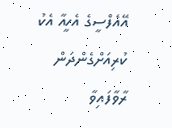އޭއެފްސީގެ އެހީއާ އެކު ކުރިއަށްގެންދަން ރާވާފައިވާ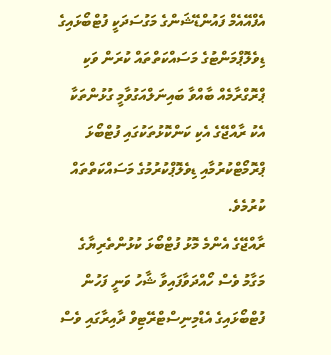އެފްއޭއެމް ފައުންޑޭޝަންގެ މަގުސަދަކީ ފުޓްބޯޅައިގެ ޑިވެލޮޕްމަންޓުގެ މަސައްކަތްތައް ކުރަން ވަކި ޕްރޮގްރާމެއް ބާއްވާ ބައިނަލްއަގުވާމީ ގުޅުންތަކާ އެކު ރާއްޖޭގެ އެކި ކަންކޮޅުތަކުގައި ފުޓްބޯޅަ ޕްރޮމޯޓްކުރުމާއި ޑިވެލޮޕްކުރުމުގެ މަސައްކަތްތައް ކުރުމެވެ.
ރާއްޖޭގެ އެންމެ މޮޅު ފުޓްބޯޅަ ކުޅުންތެރިޔާގެ މަގާމު ވެސް ހޯއްދަވާފައިވާ ޝާހު ވަނީ ފަހުން ފުޓްބޯޅައިގެ އެޑްމިނިސްޓްރޭޓިވް ދާއިރާގައި ވެސް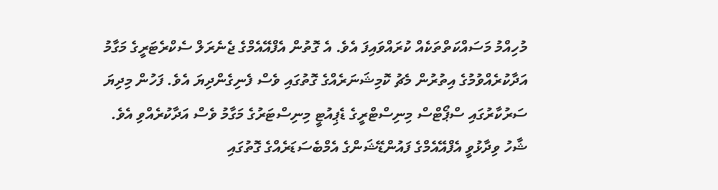މުހިއްމު މަސައްކަތްތަކެއް ކުރައްވައިފަ އެވެ. އެ ގޮތުން އެފްއޭއެމްގެ ޖެނެރަލް ސެކްރެޓަރީގެ މަގާމު އަދާކުރެއްވުމުގެ އިތުރުން މެޗު ކޮމިޝަނަރެއްގެ ގޮތުގައި ވެސް ފެނިގެންދިޔަ އެވެ. ފަހުން މިދިޔަ ސަރުކާރުގައި ސްޕޯޓްސް މިނިސްޓްރީގެ ޑެޕިއުޓީ މިނިސްޓަރުގެ މަގާމު ވެސް އަދާކުރެއްވި އެވެ.
ޝާހު ވިދާޅުވީ އެފްއޭއެމްގެ ފައުންޑޭޝަންގެ އެމްބެސަޑަރެއްގެ ގޮތުގައި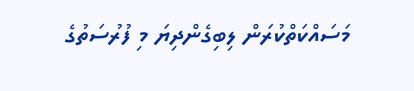މަސައްކަތްކުރަން ލިބިގެންދިޔަ މި ފުރުސަތުގެ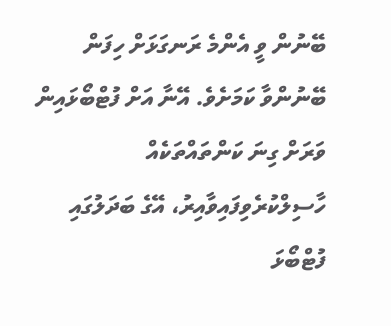ބޭނުން ވީ އެންމެ ރަނގަޅަށް ހިފަން ބޭނުންވާ ކަމަށެވެ. އޭނާ އަށް ފުޓްބޯޅައިން ވަރަށް ގިނަ ކަންތައްތަކެއް ހާސިލްކުރެވިފައިވާއިރު، އޭގެ ބަދަލުގައި ފުޓްބޯޅަ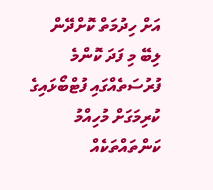އަށް ހިދުމަތް ކޮށްދޭން ލިބޭ މި ފަދަ ކޮންމެ ފުރުސަތެއްގައި ފުޓްބޯޅައިގެ ކުރިމަގަށް މުހިއްމު ކަންތައްތަކެއް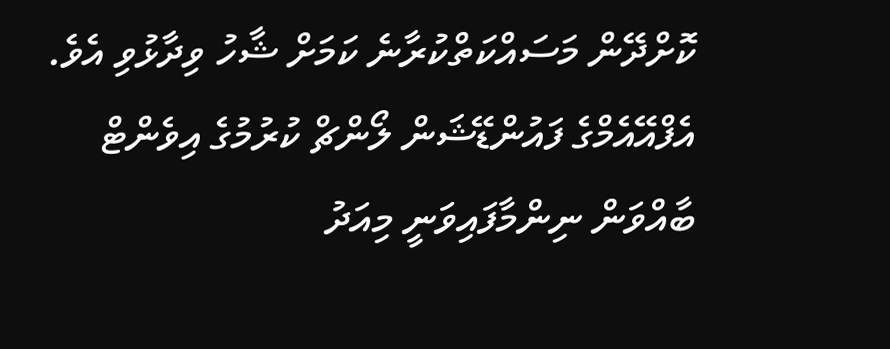ކޮށްދޭން މަސައްކަތްކުރާނެ ކަމަށް ޝާހު ވިދާޅުވި އެވެ.
އެފްއޭއެމްގެ ފައުންޑޭޝަން ލޯންޗް ކުރުމުގެ އިވެންޓް ބާއްވަން ނިންމާފައިވަނީ މިއަދު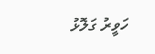ހަވީރު ގަލޮޅު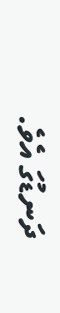ދަނޑުގަ އެވެ.